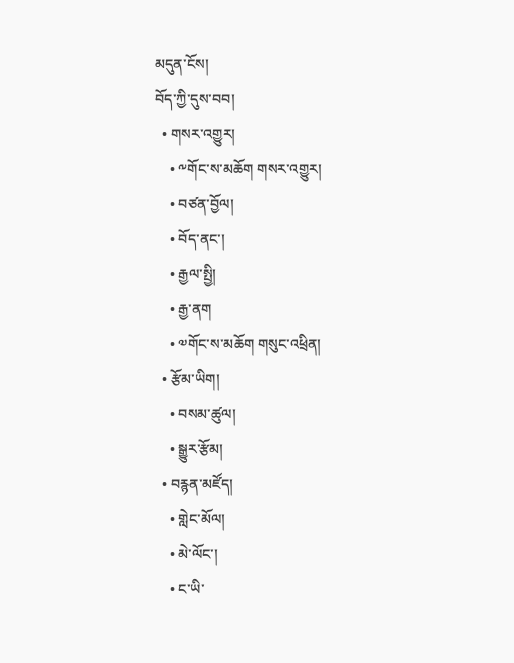མདུན་ངོས།
བོད་ཀྱི་དུས་བབ།
  • གསར་འགྱུར།
    • ༸གོང་ས་མཆོག གསར་འགྱུར།
    • བཙན་བྱོལ།
    • བོད་ནང་།
    • རྒྱལ་སྤྱི།
    • རྒྱ་ནག
    • ༧གོང་ས་མཆོག གསུང་འཕྲིན།
  • རྩོམ་ཡིག།
    • བསམ་ཚུལ།
    • སྒྱུར་རྩོམ།
  • བརྙན་མཛོད།
    • གླེང་མོལ།
    • མེ་ལོང་།
    • ང་ཡི་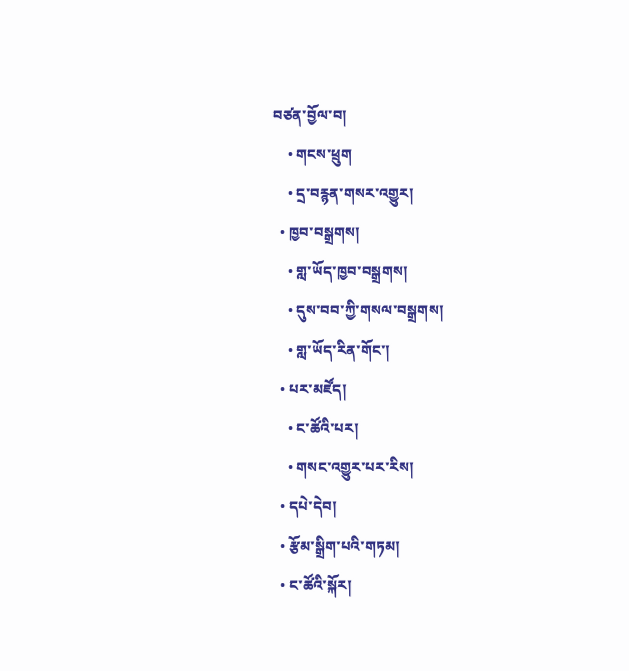བཙན་བྱོལ་བ།
    • གངས་ཕྲུག
    • དྲ་བརྙན་གསར་འགྱུར།
  • ཁྱབ་བསྒྲགས།
    • གླ་ཡོད་ཁྱབ་བསྒྲགས།
    • དུས་བབ་ཀྱི་གསལ་བསྒྲགས།
    • གླ་ཡོད་རིན་གོང་།
  • པར་མཛོད།
    • ང་ཚོའི་པར།
    • གསང་འགྱུར་པར་རིས།
  • དཔེ་དེབ།
  • རྩོམ་སྒྲིག་པའི་གཏམ།
  • ང་ཚོའི་སྐོར།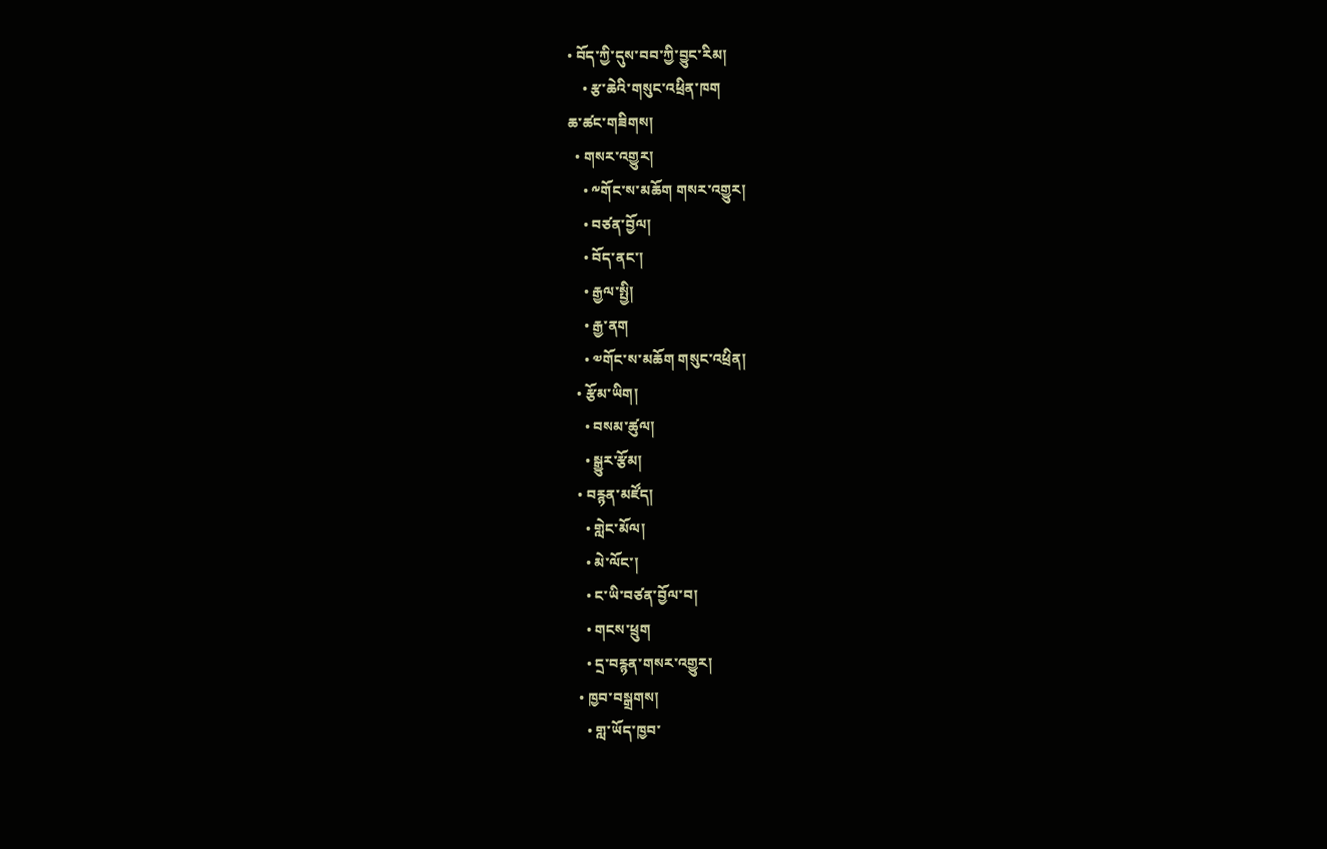• བོད་ཀྱི་དུས་བབ་ཀྱི་བྱུང་རིམ།
    • རྩ་ཆེའི་གསུང་འཕྲིན་ཁག
ཆ་ཚང་གཟིགས།
  • གསར་འགྱུར།
    • ༸གོང་ས་མཆོག གསར་འགྱུར།
    • བཙན་བྱོལ།
    • བོད་ནང་།
    • རྒྱལ་སྤྱི།
    • རྒྱ་ནག
    • ༧གོང་ས་མཆོག གསུང་འཕྲིན།
  • རྩོམ་ཡིག།
    • བསམ་ཚུལ།
    • སྒྱུར་རྩོམ།
  • བརྙན་མཛོད།
    • གླེང་མོལ།
    • མེ་ལོང་།
    • ང་ཡི་བཙན་བྱོལ་བ།
    • གངས་ཕྲུག
    • དྲ་བརྙན་གསར་འགྱུར།
  • ཁྱབ་བསྒྲགས།
    • གླ་ཡོད་ཁྱབ་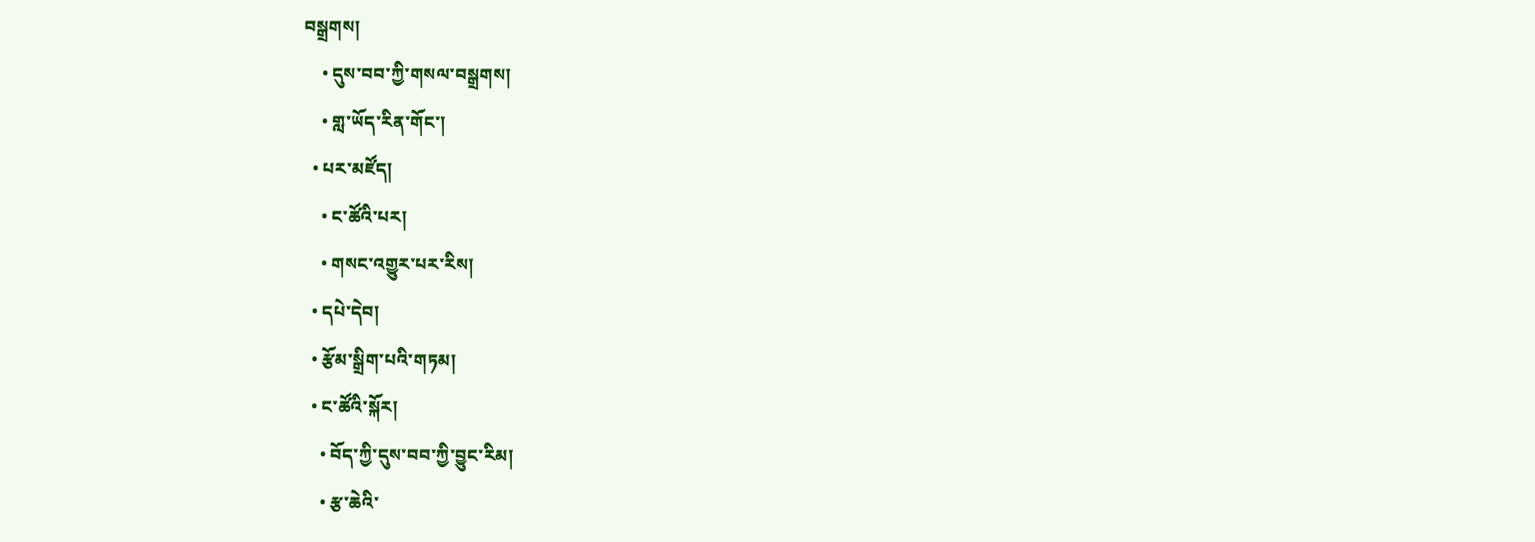བསྒྲགས།
    • དུས་བབ་ཀྱི་གསལ་བསྒྲགས།
    • གླ་ཡོད་རིན་གོང་།
  • པར་མཛོད།
    • ང་ཚོའི་པར།
    • གསང་འགྱུར་པར་རིས།
  • དཔེ་དེབ།
  • རྩོམ་སྒྲིག་པའི་གཏམ།
  • ང་ཚོའི་སྐོར།
    • བོད་ཀྱི་དུས་བབ་ཀྱི་བྱུང་རིམ།
    • རྩ་ཆེའི་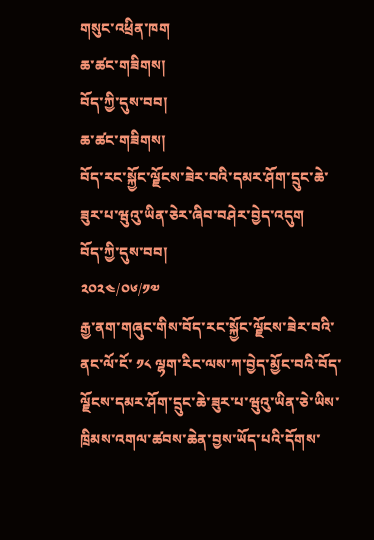གསུང་འཕྲིན་ཁག
ཆ་ཚང་གཟིགས།
བོད་ཀྱི་དུས་བབ།
ཆ་ཚང་གཟིགས།
བོད་རང་སྐྱོང་ལྗོངས་ཟེར་བའི་དམར་ཤོག་དྲུང་ཆེ་ཟུར་པ་ཝུའུ་ཡིན་ཅེར་ཞིབ་བཤེར་བྱེད་འདུག
བོད་ཀྱི་དུས་བབ།
༢༠༢༤/༠༦/༡༧
རྒྱ་ནག་གཞུང་གིས་བོད་རང་སྐྱོང་ལྗོངས་ཟེར་བའི་ནང་ལོ་ངོ་ ༡༨ ལྷག་རིང་ལས་ཀ་བྱེད་མྱོང་བའི་བོད་ལྗོངས་དམར་ཤོག་དྲུང་ཆེ་ཟུར་པ་ཝུའུ་ཡིན་ཅེ་ཡིས་ཁྲིམས་འགལ་ཚབས་ཆེན་བྱས་ཡོད་པའི་དོགས་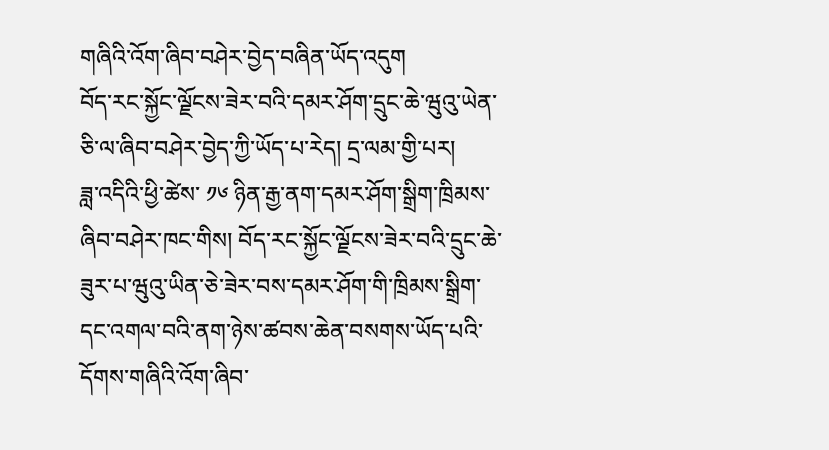གཞིའི་འོག་ཞིབ་བཤེར་བྱེད་བཞིན་ཡོད་འདུག
བོད་རང་སྐྱོང་ལྗོངས་ཟེར་བའི་དམར་ཤོག་དྲུང་ཆེ་ཝུའུ་ཡེན་ཅི་ལ་ཞིབ་བཤེར་བྱེད་ཀྱི་ཡོད་པ་རེད། དྲ་ལམ་གྱི་པར།
ཟླ་འདིའི་ཕྱི་ཚེས་ ༡༦ ཉིན་རྒྱ་ནག་དམར་ཤོག་སྒྲིག་ཁྲིམས་ཞིབ་བཤེར་ཁང་གིས། བོད་རང་སྐྱོང་ལྗོངས་ཟེར་བའི་དྲུང་ཆེ་ཟུར་པ་ཝུའུ་ཡིན་ཅེ་ཟེར་བས་དམར་ཤོག་གི་ཁྲིམས་སྒྲིག་དང་འགལ་བའི་ནག་ཉེས་ཚབས་ཆེན་བསགས་ཡོད་པའི་དོགས་གཞིའི་འོག་ཞིབ་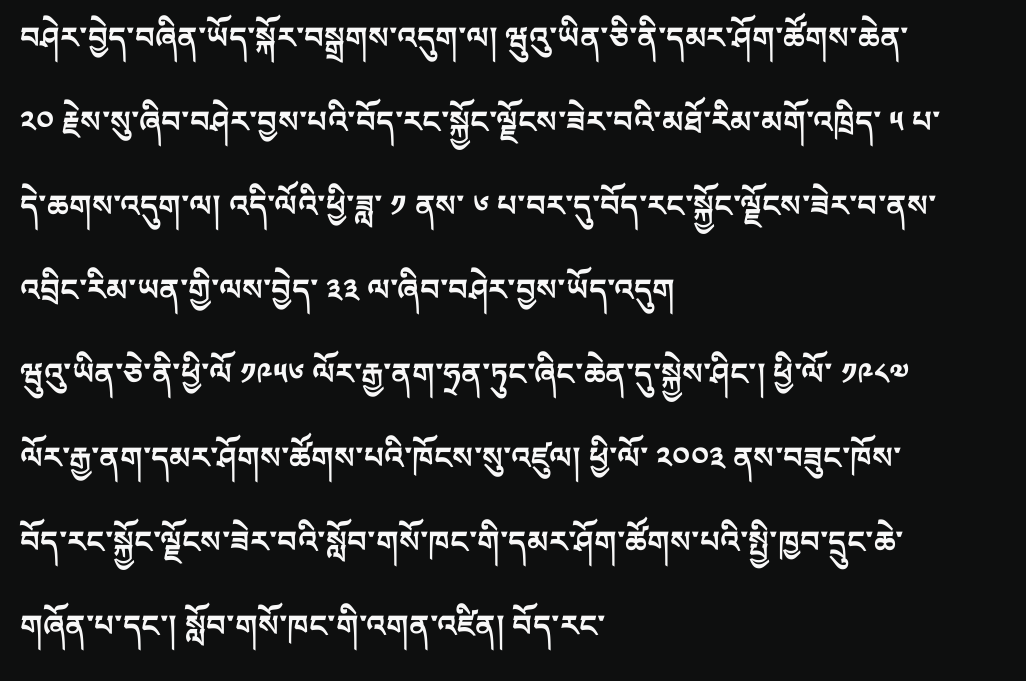བཤེར་བྱེད་བཞིན་ཡོད་སྐོར་བསྒྲགས་འདུག་ལ། ཝུའུ་ཡིན་ཅི་ནི་དམར་ཤོག་ཚོགས་ཆེན་ ༢༠ རྗེས་སུ་ཞིབ་བཤེར་བྱས་པའི་བོད་རང་སྐྱོང་ལྗོངས་ཟེར་བའི་མཐོ་རིམ་མགོ་འཁྲིད་ ༥ པ་དེ་ཆགས་འདུག་ལ། འདི་ལོའི་ཕྱི་ཟླ་ ༡ ནས་ ༦ པ་བར་དུ་བོད་རང་སྐྱོང་ལྗོངས་ཟེར་བ་ནས་འབྲིང་རིམ་ཡན་གྱི་ལས་བྱེད་ ༣༣ ལ་ཞིབ་བཤེར་བྱས་ཡོད་འདུག
ཝུའུ་ཡིན་ཅེ་ནི་ཕྱི་ལོ ༡༩༥༦ ལོར་རྒྱ་ནག་ཧྲན་ཏུང་ཞིང་ཆེན་དུ་སྐྱེས་ཤིང་། ཕྱི་ལོ་ ༡༩༨༧ ལོར་རྒྱ་ནག་དམར་ཤོགས་ཚོགས་པའི་ཁོངས་སུ་འཛུལ། ཕྱི་ལོ་ ༢༠༠༣ ནས་བཟུང་ཁོས་བོད་རང་སྐྱོང་ལྗོངས་ཟེར་བའི་སློབ་གསོ་ཁང་གི་དམར་ཤོག་ཚོགས་པའི་སྤྱི་ཁྱབ་དྲུང་ཆེ་གཞོན་པ་དང་། སློབ་གསོ་ཁང་གི་འགན་འཛིན། བོད་རང་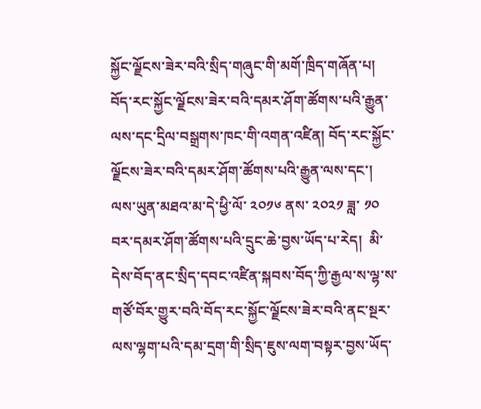སྐྱོང་ལྗོངས་ཟེར་བའི་སྲིད་གཞུང་གི་མགོ་ཁྲིད་གཞོན་པ། བོད་རང་སྐྱོང་ལྗོངས་ཟེར་བའི་དམར་ཤོག་ཚོགས་པའི་རྒྱུན་ལས་དང་དྲིལ་བསྒྲགས་ཁང་གི་འགན་འཛིན། བོད་རང་སྐྱོང་ལྗོངས་ཟེར་བའི་དམར་ཤོག་ཚོགས་པའི་རྒྱུན་ལས་དང་། ལས་ཡུན་མཐའ་མ་དེ་ཕྱི་ལོ་ ༢༠༡༦ ནས་ ༢༠༢༡ ཟླ་ ༡༠ བར་དམར་ཤོག་ཚོགས་པའི་དྲུང་ཆེ་བྱས་ཡོད་པ་རེད།  མི་དེས་བོད་ནང་སྲིད་དབང་འཛིན་སྐབས་བོད་ཀྱི་རྒྱལ་ས་ལྷ་ས་གཙོ་བོར་གྱུར་བའི་བོད་རང་སྐྱོང་ལྗོངས་ཟེར་བའི་ནང་སྔར་ལས་ལྷག་པའི་དམ་དྲག་གི་སྲིད་ཇུས་ལག་བསྟར་བྱས་ཡོད་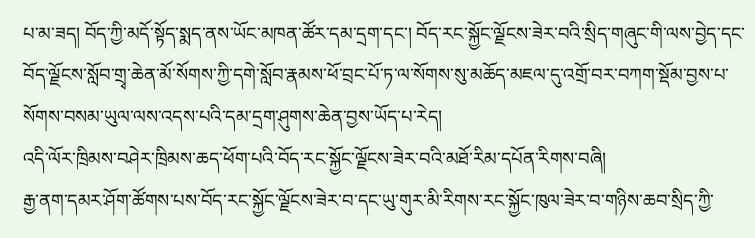པ་མ་ཟད། བོད་ཀྱི་མདོ་སྟོད་སྨད་ནས་ཡོང་མཁན་ཚོར་དམ་དྲག་དང་། བོད་རང་སྐྱོང་ལྗོངས་ཟེར་བའི་སྲིད་གཞུང་གི་ལས་བྱེད་དང་བོད་ལྗོངས་སློབ་གྲྭ་ཆེན་མོ་སོགས་ཀྱི་དགེ་སློབ་རྣམས་ཕོ་བྲང་པོ་ཏ་ལ་སོགས་སུ་མཆོད་མཇལ་དུ་འགྲོ་བར་བཀག་སྡོམ་བྱས་པ་སོགས་བསམ་ཡུལ་ལས་འདས་པའི་དམ་དྲག་ཤུགས་ཆེན་བྱས་ཡོད་པ་རེད།
འདི་ལོར་ཁྲིམས་བཤེར་ཁྲིམས་ཆད་ཕོག་པའི་བོད་རང་སྐྱོང་ལྗོངས་ཟེར་བའི་མཐོ་རིམ་དཔོན་རིགས་བཞི།
རྒྱ་ནག་དམར་ཤོག་ཚོགས་པས་བོད་རང་སྐྱོང་ལྗོངས་ཟེར་བ་དང་ཡུ་གུར་མི་རིགས་རང་སྐྱོང་ཁུལ་ཟེར་བ་གཉིས་ཆབ་སྲིད་ཀྱི་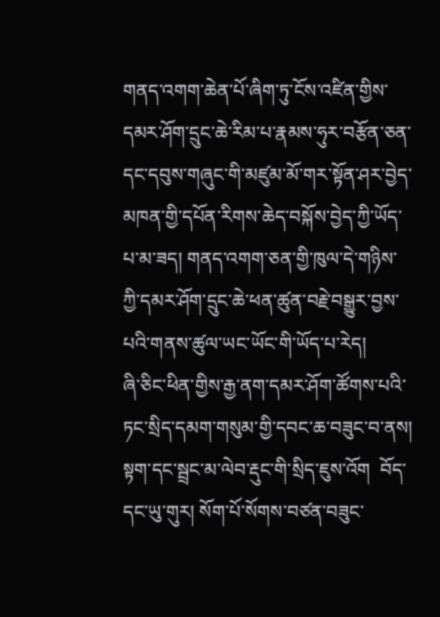གནད་འགག་ཆེན་པོ་ཞིག་ཏུ་ངོས་འཛིན་གྱིས་དམར་ཤོག་དྲུང་ཆེ་རིམ་པ་རྣམས་ཧུར་བརྩོན་ཅན་དང་དབུས་གཞུང་གི་མཛུམ་མོ་གར་སྟོན་ཤར་བྱེད་མཁན་གྱི་དཔོན་རིགས་ཆེད་བསྐོས་བྱེད་ཀྱི་ཡོད་པ་མ་ཟད། གནད་འགག་ཅན་གྱི་ཁུལ་དེ་གཉིས་ཀྱི་དམར་ཤོག་དྲུང་ཆེ་ཕན་ཚུན་བརྗེ་བསྒྱུར་བྱས་པའི་གནས་ཚུལ་ཡང་ཡོང་གི་ཡོད་པ་རེད།
ཞི་ཅིང་ཕིན་གྱིས་རྒྱ་ནག་དམར་ཤོག་ཚོགས་པའི་ཏང་སྲིད་དམག་གསུམ་གྱི་དབང་ཆ་བཟུང་བ་ནས། སྟག་དང་སྦྲང་མ་ལེབ་རྡུང་གི་སྲིད་ཇུས་འོག  བོད་དང་ཡུ་གུར། སོག་པོ་སོགས་བཙན་བཟུང་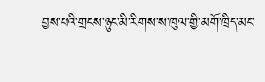བྱས་པའི་གྲངས་ཉུང་མི་རིགས་ས་ཁུལ་གྱི་མགོ་ཁྲིད་མང་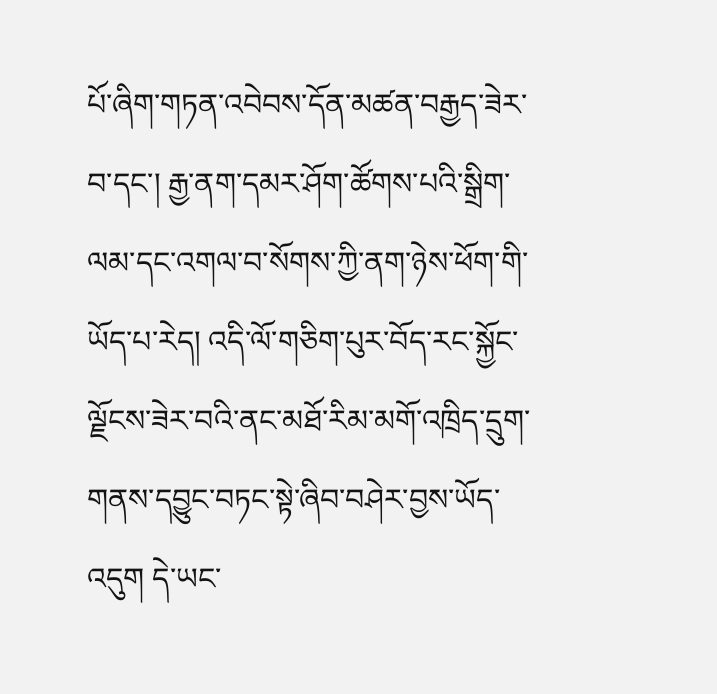པོ་ཞིག་གཏན་འབེབས་དོན་མཚན་བརྒྱད་ཟེར་བ་དང་། རྒྱ་ནག་དམར་ཤོག་ཚོགས་པའི་སྒྲིག་ལམ་དང་འགལ་བ་སོགས་ཀྱི་ནག་ཉེས་ཕོག་གི་ཡོད་པ་རེད། འདི་ལོ་གཅིག་པུར་བོད་རང་སྐྱོང་ལྗོངས་ཟེར་བའི་ནང་མཐོ་རིམ་མགོ་འཁྲིད་དྲུག་གནས་དབྱུང་བཏང་སྟེ་ཞིབ་བཤེར་བྱས་ཡོད་འདུག དེ་ཡང་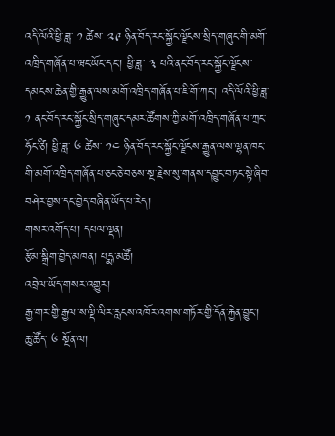འདི་ལོའི་ཕྱི་ཟླ་ ༡ ཚེས་ ༢༩ ཉིན་བོད་རང་སྐྱོང་ལྗོངས་སྲིད་གཞུང་གི་མགོ་འཁྲིད་གཞོན་པ་ཝང་ཡོང་དང་། ཕྱི་ཟླ་ ༣ པའི་ནང་བོད་རང་སྐྱོང་ལྗོངས་དམངས་ཆེན་གྱི་རྒྱུན་ལས་མགོ་འཁྲིད་གཞོན་པ་ཇི་གོ་ཀང་། འདི་ལོའི་ཕྱི་ཟླ་ ༡ ནང་བོད་རང་སྐྱོང་སྲིད་གཞུང་དམར་ཚོགས་ཀྱི་མགོ་འཁྲིད་གཞོན་པ་ཀྲང་ཧོང་ཙི། ཕྱི་ཟླ་ ༦ ཚེས་ ༡༤ ཉིན་བོད་རང་སྐྱོང་ལྗོངས་རྒྱུན་ལས་ལྷན་ཁང་གི་མགོ་འཁྲིད་གཞོན་པ་ཅང་ཅེ་བཅས་སྔ་རྗེས་སུ་གནས་དབྱུང་བཏང་སྟེ་ཞིབ་བཤེར་བྱས་དང་བྱེད་བཞིན་ཡོད་པ་རེད།
གསར་འགོད་པ། དཔལ་ལྡན།
རྩོམ་སྒྲིག་བྱེད་མཁན། པདྨ་མཚོ།
འབྲེལ་ཡོད་གསར་འགྱུར།
རྒྱ་གར་གྱི་རྒྱལ་ས་ལྡི་ལིར་རླངས་འཁོར་འགས་གཏོར་གྱི་དོན་རྐྱེན་བྱུང་།
ཆུ་ཚོད་ ༦ སྔོན་ལ།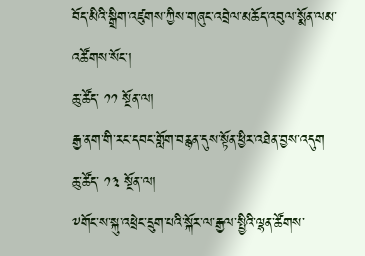བོད་མིའི་སྒྲིག་འཛུགས་ཀྱིས་གཞུང་འབྲེལ་མཆོད་འབུལ་སྨོན་ལམ་འཚོགས་སོང་།
ཆུ་ཚོད་ ༡༡ སྔོན་ལ།
རྒྱ་ནག་གི་རང་དབང་གློག་བརྙན་དུས་སྟོན་ཕྱིར་འཐེན་བྱས་འདུག
ཆུ་ཚོད་ ༡༣ སྔོན་ལ།
༸གོང་ས་སྐུ་འཕྲེང་དྲུག་པའི་སྐོར་ལ་རྒྱལ་སྤྱིའི་ལྷན་ཚོགས་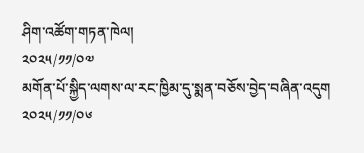ཤིག་འཚོག་གཏན་ཁེལ།
༢༠༢༥/༡༡/༠༧
མགོན་པོ་སྐྱིད་ལགས་ལ་རང་ཁྱིམ་དུ་སྨན་བཅོས་བྱེད་བཞིན་འདུག
༢༠༢༥/༡༡/༠༦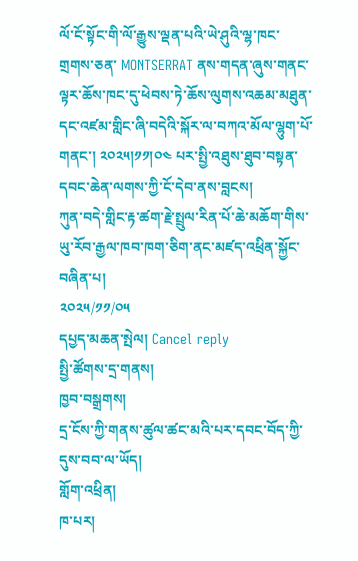ལོ་ངོ་སྟོང་གི་ལོ་རྒྱུས་ལྡན་པའི་ཡེ་ཤུའི་ལྷ་ཁང་གྲགས་ཅན་ MONTSERRAT ནས་གདན་ཞུས་གནང་ལྟར་ཆོས་ཁང་དུ་ཕེབས་ཏེ་ཆོས་ལུགས་འཆམ་མཐུན་དང་འཛམ་གླིང་ཞི་བདེའི་སྐོར་ལ་བཀའ་མོལ་ལྷུག་པོ་གནང་། ༢༠༢༥།༡༡།༠༤ པར་སྤྱི་འཐུས་ཐུབ་བསྟན་དབང་ཆེན་ལགས་ཀྱི་ངོ་དེབ་ནས་བླངས།
ཀུན་བདེ་གླིང་རྟ་ཚག་རྗེ་སྤྲུལ་རིན་པོ་ཆེ་མཆོག་གིས་ཡུ་རོབ་རྒྱལ་ཁབ་ཁག་ཅིག་ནང་མཛད་འཕྲིན་སྐྱོང་བཞིན་པ།
༢༠༢༥/༡༡/༠༥
དཔྱད་མཆན་སྤེལ། Cancel reply
སྤྱི་ཚོགས་དྲ་གནས།
ཁྱབ་བསྒྲགས།
དྲ་ངོས་ཀྱི་གནས་ཚུལ་ཚང་མའི་པར་དབང་བོད་ཀྱི་དུས་བབ་ལ་ཡོད།
གློག་འཕྲིན།
ཁ་པར།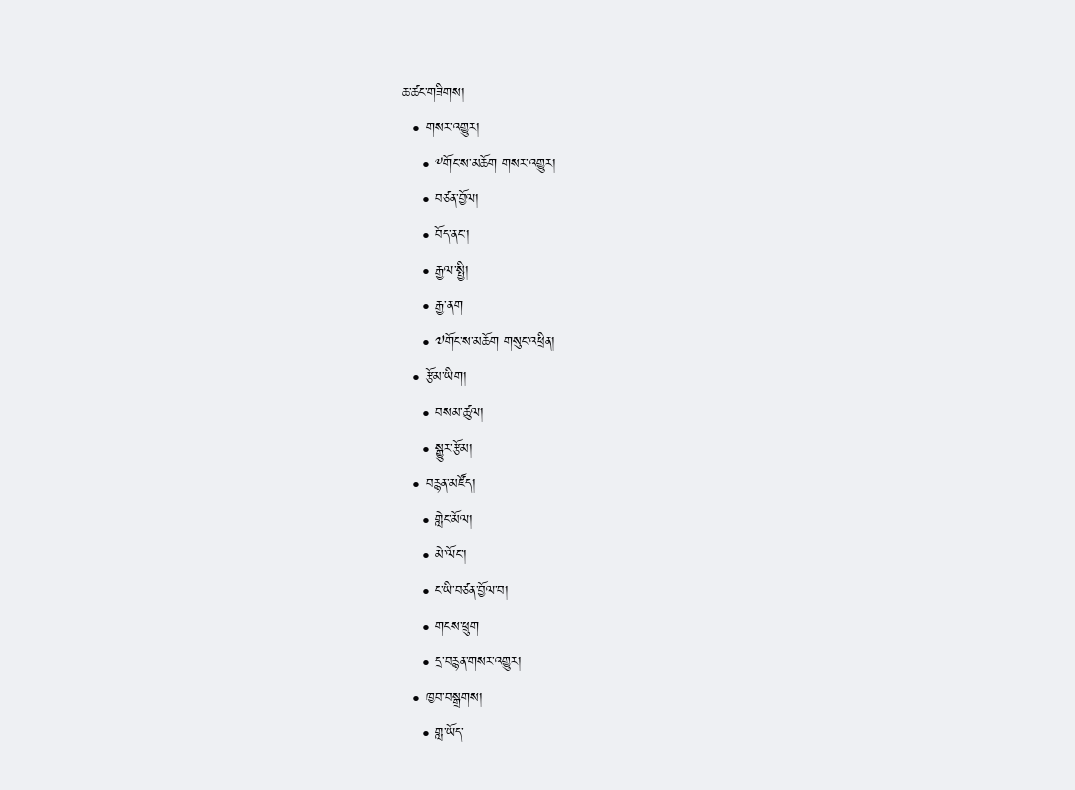ཆ་ཚང་གཟིགས།
  • གསར་འགྱུར།
    • ༸གོང་ས་མཆོག གསར་འགྱུར།
    • བཙན་བྱོལ།
    • བོད་ནང་།
    • རྒྱལ་སྤྱི།
    • རྒྱ་ནག
    • ༧གོང་ས་མཆོག གསུང་འཕྲིན།
  • རྩོམ་ཡིག།
    • བསམ་ཚུལ།
    • སྒྱུར་རྩོམ།
  • བརྙན་མཛོད།
    • གླེང་མོལ།
    • མེ་ལོང་།
    • ང་ཡི་བཙན་བྱོལ་བ།
    • གངས་ཕྲུག
    • དྲ་བརྙན་གསར་འགྱུར།
  • ཁྱབ་བསྒྲགས།
    • གླ་ཡོད་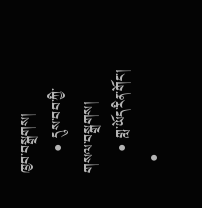ཁྱབ་བསྒྲགས།
    • དུས་བབ་ཀྱི་གསལ་བསྒྲགས།
    • གླ་ཡོད་རིན་གོང་།
  •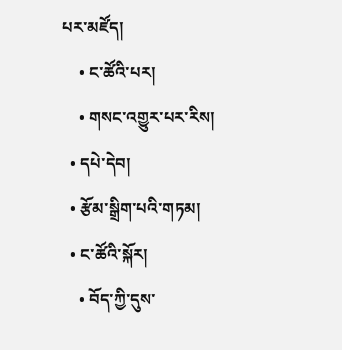པར་མཛོད།
    • ང་ཚོའི་པར།
    • གསང་འགྱུར་པར་རིས།
  • དཔེ་དེབ།
  • རྩོམ་སྒྲིག་པའི་གཏམ།
  • ང་ཚོའི་སྐོར།
    • བོད་ཀྱི་དུས་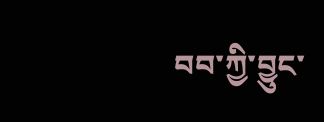བབ་ཀྱི་བྱུང་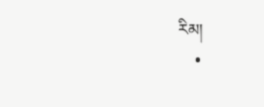རིམ།
    •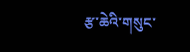རྩ་ཆེའི་གསུང་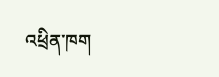འཕྲིན་ཁག